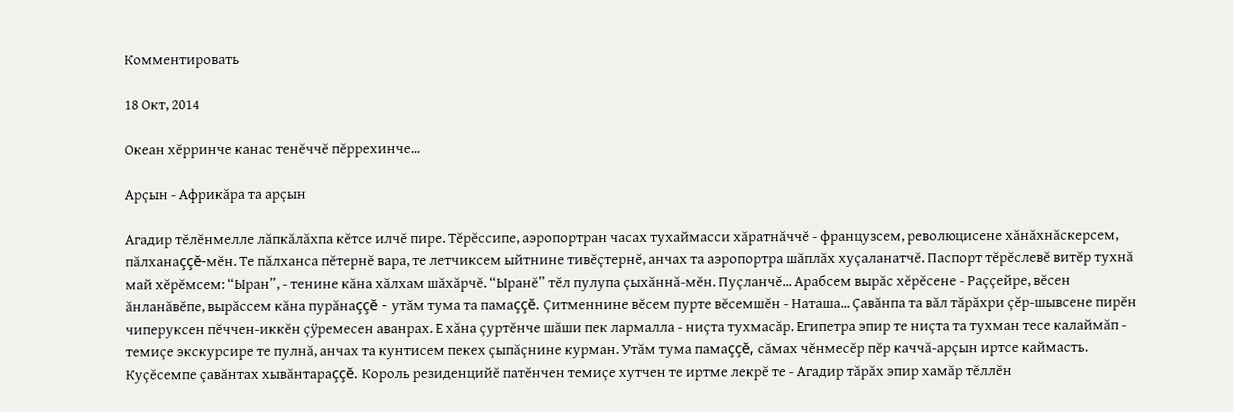Комментировать

18 Окт, 2014

Океан хĕрринче канас тенĕччĕ пĕррехинче...

Арçын - Африкăра та арçын

Агадир тĕлĕнмелле лăпкăлăхпа кĕтсе илчĕ пире. Тĕрĕссипе, аэропортран часах тухаймасси хăратнăччĕ - французсем, революцисене хăнăхнăскерсем, пăлханаççĕ-мĕн. Те пăлханса пĕтернĕ вара, те летчиксем ыйтнине тивĕçтернĕ, анчах та аэропортра шăплăх хуçаланатчĕ. Паспорт тĕрĕслевĕ витĕр тухнă май хĕрĕмсем: “Ыран”, - тенине кăна хăлхам шăхăрчĕ. “Ыранĕ” тĕл пулупа çыхăннă-мĕн. Пуçланчĕ... Арабсем вырăс хĕрĕсене - Раççейре, вĕсен ăнланăвĕпе, вырăссем кăна пурăнаççĕ - утăм тума та памаççĕ. Çитменнине вĕсем пурте вĕсемшĕн - Наташа... Çавăнпа та вăл тăрăхри çĕр-шывсене пирĕн чиперуксен пĕччен-иккĕн çÿремесен аванрах. Е хăна çуртĕнче шăши пек лармалла - ниçта тухмасăр. Египетра эпир те ниçта та тухман тесе калаймăп - темиçе экскурсире те пулнă, анчах та кунтисем пекех çыпăçнине курман. Утăм тума памаççĕ, сăмах чĕнмесĕр пĕр каччă-арçын иртсе каймасть. Куçĕсемпе çавăнтах хывăнтараççĕ. Король резиденцийĕ патĕнчен темиçе хутчен те иртме лекрĕ те - Агадир тăрăх эпир хамăр тĕллĕн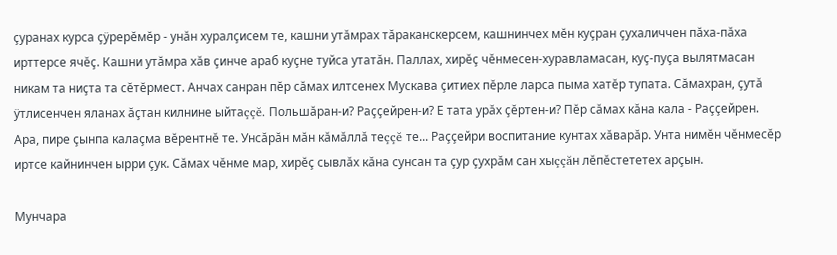çуранах курса çÿрерĕмĕр - унăн хуралçисем те, кашни утăмрах тăраканскерсем, кашнинчех мĕн куçран çухаличчен пăха-пăха ирттерсе ячĕç. Кашни утăмра хăв çинче араб куçне туйса утатăн. Паллах, хирĕç чĕнмесен-хуравламасан, куç-пуçа вылятмасан никам та ниçта та сĕтĕрмест. Анчах санран пĕр сăмах илтсенех Мускава çитиех пĕрле ларса пыма хатĕр тупата. Сăмахран, çутă ÿтлисенчен яланах ăçтан килнине ыйтаççĕ. Польшăран-и? Раççейрен-и? Е тата урăх çĕртен-и? Пĕр сăмах кăна кала - Раççейрен. Ара, пире çынпа калаçма вĕрентнĕ те. Унсăрăн мăн кăмăллă теççĕ те... Раççейри воспитание кунтах хăварăр. Унта нимĕн чĕнмесĕр иртсе кайнинчен ырри çук. Сăмах чĕнме мар, хирĕç сывлăх кăна сунсан та çур çухрăм сан хыççăн лĕпĕстететех арçын.

Мунчара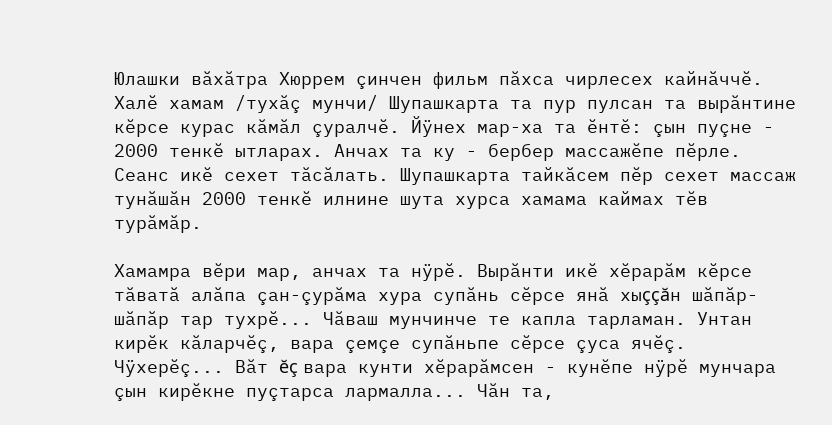Юлашки вăхăтра Хюррем çинчен фильм пăхса чирлесех кайнăччĕ. Халĕ хамам /тухăç мунчи/ Шупашкарта та пур пулсан та вырăнтине кĕрсе курас кăмăл çуралчĕ. Йÿнех мар-ха та ĕнтĕ: çын пуçне - 2000 тенкĕ ытларах. Анчах та ку - бербер массажĕпе пĕрле. Сеанс икĕ сехет тăсăлать. Шупашкарта тайкăсем пĕр сехет массаж тунăшăн 2000 тенкĕ илнине шута хурса хамама каймах тĕв турăмăр.

Хамамра вĕри мар, анчах та нÿрĕ. Вырăнти икĕ хĕрарăм кĕрсе тăватă алăпа çан-çурăма хура супăнь сĕрсе янă хыççăн шăпăр-шăпăр тар тухрĕ... Чăваш мунчинче те капла тарламан. Унтан кирĕк кăларчĕç, вара çемçе супăньпе сĕрсе çуса ячĕç. Чÿхерĕç... Вăт ĕç вара кунти хĕрарăмсен - кунĕпе нÿрĕ мунчара çын кирĕкне пуçтарса лармалла... Чăн та,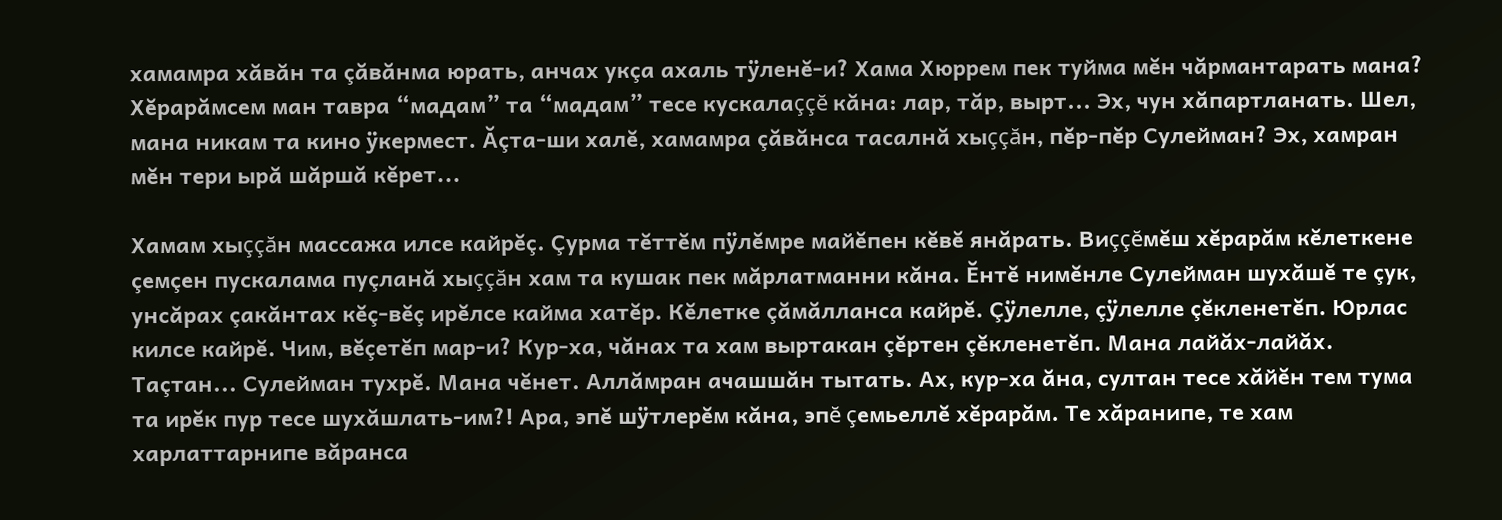хамамра хăвăн та çăвăнма юрать, анчах укçа ахаль тÿленĕ-и? Хама Хюррем пек туйма мĕн чăрмантарать мана? Хĕрарăмсем ман тавра “мадам” та “мадам” тесе кускалаççĕ кăна: лар, тăр, вырт... Эх, чун хăпартланать. Шел, мана никам та кино ÿкермест. Ăçта-ши халĕ, хамамра çăвăнса тасалнă хыççăн, пĕр-пĕр Сулейман? Эх, хамран мĕн тери ырă шăршă кĕрет...

Хамам хыççăн массажа илсе кайрĕç. Çурма тĕттĕм пÿлĕмре майĕпен кĕвĕ янăрать. Виççĕмĕш хĕрарăм кĕлеткене çемçен пускалама пуçланă хыççăн хам та кушак пек мăрлатманни кăна. Ĕнтĕ нимĕнле Сулейман шухăшĕ те çук, унсăрах çакăнтах кĕç-вĕç ирĕлсе кайма хатĕр. Кĕлетке çăмăлланса кайрĕ. Çÿлелле, çÿлелле çĕкленетĕп. Юрлас килсе кайрĕ. Чим, вĕçетĕп мар-и? Кур-ха, чăнах та хам выртакан çĕртен çĕкленетĕп. Мана лайăх-лайăх. Таçтан... Сулейман тухрĕ. Мана чĕнет. Аллăмран ачашшăн тытать. Ах, кур-ха ăна, султан тесе хăйĕн тем тума та ирĕк пур тесе шухăшлать-им?! Ара, эпĕ шÿтлерĕм кăна, эпĕ çемьеллĕ хĕрарăм. Те хăранипе, те хам харлаттарнипе вăранса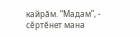кайрăм. “Мадам”, - сĕртĕнет мана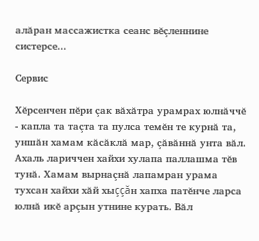алăран массажистка сеанс вĕçленнине систерсе...

Сервис

Хĕрсенчен пĕри çак вăхăтра урамрах юлнăччĕ - капла та таçта та пулса темĕн те курнă та, уншăн хамам кăсăклă мар, çăвăннă унта вăл. Ахаль лариччен хайхи хулапа паллашма тĕв тунă. Хамам вырнаçнă лапамран урама тухсан хайхи хăй хыççăн хапха патĕнче ларса юлнă икĕ арçын утнине курать. Вăл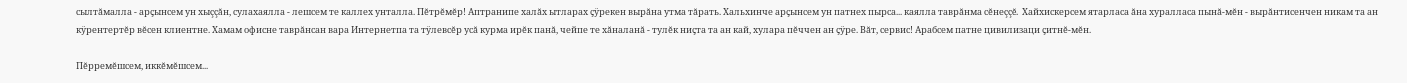сылтăмалла - арçынсем ун хыççăн, сулахаялла - лешсем те каллех унталла. Пĕтрĕмĕр! Аптранипе халăх ытларах çÿрекен вырăна утма тăрать. Хальхинче арçынсем ун патнех пырса... каялла таврăнма сĕнеççĕ. Хайхискерсем ятарласа ăна хуралласа пынă-мĕн - вырăнтисенчен никам та ан кÿрентертĕр вĕсен клиентне. Хамам офисне таврăнсан вара Интернетпа та тÿлевсĕр усă курма ирĕк панă, чейпе те хăналанă - тулĕк ниçта та ан кай, хулара пĕччен ан çÿре. Вăт, сервис! Арабсем патне цивилизаци çитнĕ-мĕн.

Пĕрремĕшсем, иккĕмĕшсем...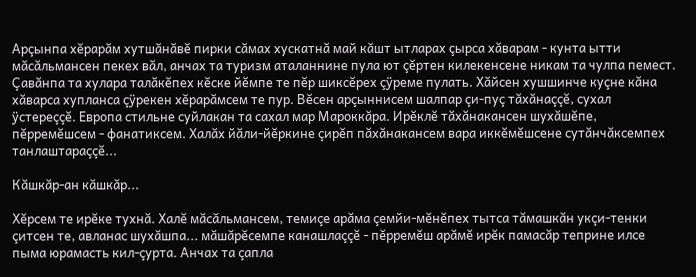Арçынпа хĕрарăм хутшăнăвĕ пирки сăмах хускатнă май кăшт ытларах çырса хăварам - кунта ытти мăсăльмансен пекех вăл, анчах та туризм аталаннине пула ют çĕртен килекенсене никам та чулпа пемест. Çавăнпа та хулара талăкĕпех кĕске йĕмпе те пĕр шиксĕрех çÿреме пулать. Хăйсен хушшинче куçне кăна хăварса хупланса çÿрекен хĕрарăмсем те пур. Вĕсен арçыннисем шалпар çи-пуç тăхăнаççĕ, сухал ÿстереççĕ. Европа стильне суйлакан та сахал мар Мароккăра. Ирĕклĕ тăхăнакансен шухăшĕпе, пĕрремĕшсем - фанатиксем. Халăх йăли-йĕркине çирĕп пăхăнакансем вара иккĕмĕшсене сутăнчăксемпех танлаштараççĕ...

Кăшкăр-ан кăшкăр...

Хĕрсем те ирĕке тухнă. Халĕ мăсăльмансем, темиçе арăма çемйи-мĕнĕпех тытса тăмашкăн укçи-тенки çитсен те, авланас шухăшпа... мăшăрĕсемпе канашлаççĕ - пĕрремĕш арăмĕ ирĕк памасăр теприне илсе пыма юрамасть кил-çурта. Анчах та çапла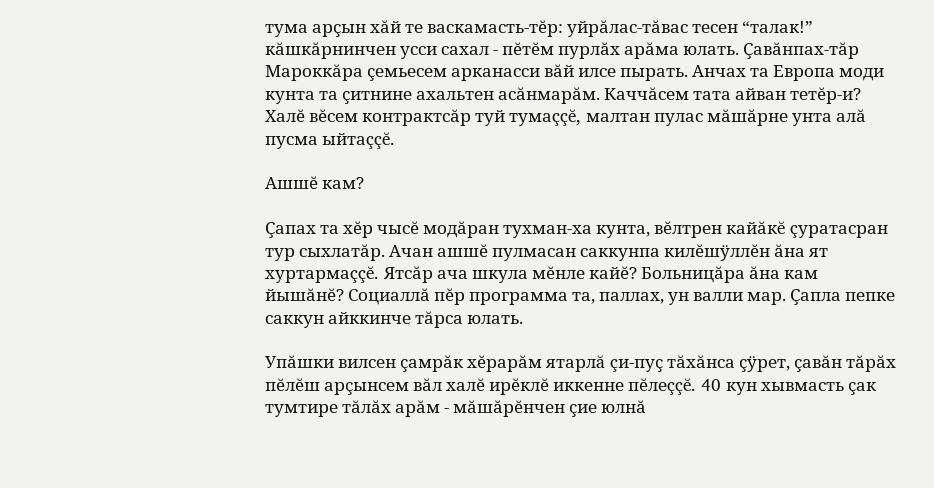тума арçын хăй те васкамасть-тĕр: уйрăлас-тăвас тесен “талак!” кăшкăрнинчен усси сахал - пĕтĕм пурлăх арăма юлать. Çавăнпах-тăр Мароккăра çемьесем арканасси вăй илсе пырать. Анчах та Европа моди кунта та çитнине ахальтен асăнмарăм. Каччăсем тата айван тетĕр-и? Халĕ вĕсем контрактсăр туй тумаççĕ, малтан пулас мăшăрне унта алă пусма ыйтаççĕ.

Ашшĕ кам?

Çапах та хĕр чысĕ модăран тухман-ха кунта, вĕлтрен кайăкĕ çуратасран тур сыхлатăр. Ачан ашшĕ пулмасан саккунпа килĕшÿллĕн ăна ят хуртармаççĕ. Ятсăр ача шкула мĕнле кайĕ? Больницăра ăна кам йышăнĕ? Социаллă пĕр программа та, паллах, ун валли мар. Çапла пепке саккун айккинче тăрса юлать.

Упăшки вилсен çамрăк хĕрарăм ятарлă çи-пуç тăхăнса çÿрет, çавăн тăрăх пĕлĕш арçынсем вăл халĕ ирĕклĕ иккенне пĕлеççĕ. 40 кун хывмасть çак тумтире тăлăх арăм - мăшăрĕнчен çие юлнă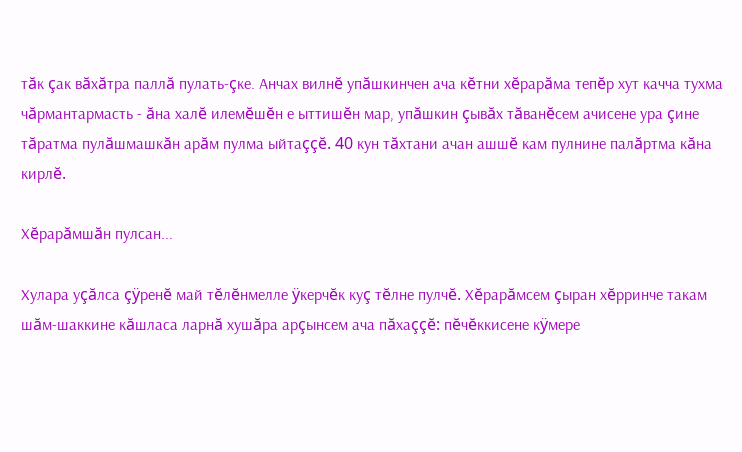тăк çак вăхăтра паллă пулать-çке. Анчах вилнĕ упăшкинчен ача кĕтни хĕрарăма тепĕр хут качча тухма чăрмантармасть - ăна халĕ илемĕшĕн е ыттишĕн мар, упăшкин çывăх тăванĕсем ачисене ура çине тăратма пулăшмашкăн арăм пулма ыйтаççĕ. 40 кун тăхтани ачан ашшĕ кам пулнине палăртма кăна кирлĕ.

Хĕрарăмшăн пулсан...

Хулара уçăлса çÿренĕ май тĕлĕнмелле ÿкерчĕк куç тĕлне пулчĕ. Хĕрарăмсем çыран хĕрринче такам шăм-шаккине кăшласа ларнă хушăра арçынсем ача пăхаççĕ: пĕчĕккисене кÿмере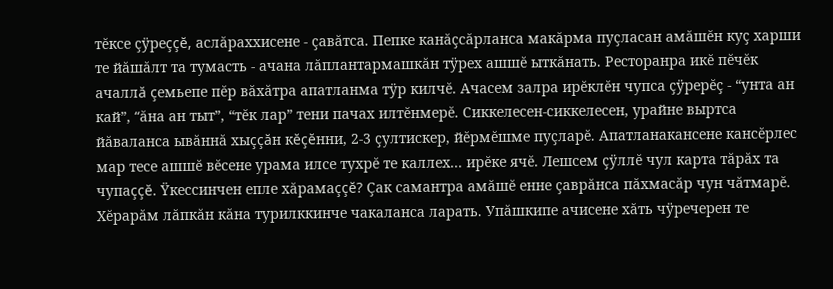тĕксе çÿреççĕ, аслăраххисене - çавăтса. Пепке канăçсăрланса макăрма пуçласан амăшĕн куç харши те йăшăлт та тумасть - ачана лăплантармашкăн тÿрех ашшĕ ыткăнать. Ресторанра икĕ пĕчĕк ачаллă çемьепе пĕр вăхăтра апатланма тÿр килчĕ. Ачасем залра ирĕклĕн чупса çÿрерĕç - “унта ан кай”, “ăна ан тыт”, “тĕк лар” тени пачах илтĕнмерĕ. Сиккелесен-сиккелесен, урайне выртса йăваланса ывăннă хыççăн кĕçĕнни, 2-3 çултискер, йĕрмĕшме пуçларĕ. Апатланакансене кансĕрлес мар тесе ашшĕ вĕсене урама илсе тухрĕ те каллех... ирĕке ячĕ. Лешсем çÿллĕ чул карта тăрăх та чупаççĕ. Ÿкессинчен епле хăрамаççĕ? Çак самантра амăшĕ енне çаврăнса пăхмасăр чун чăтмарĕ. Хĕрарăм лăпкăн кăна турилккинче чакаланса ларать. Упăшкипе ачисене хăть чÿречерен те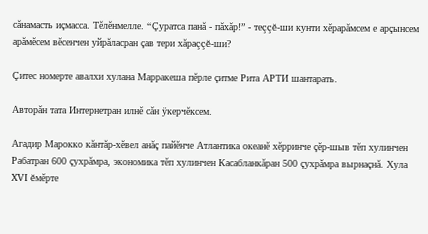сăнамасть иçмасса. Тĕлĕнмелле. “Çуратса панă - пăхăр!” - теççĕ-ши кунти хĕрарăмсем е арçынсем арăмĕсем вĕсенчен уйрăласран çав тери хăраççĕ-ши?

Çитес номерте авалхи хулана Марракеша пĕрле çитме Рита АРТИ шантарать.

Авторăн тата Интернетран илнĕ сăн ÿкерчĕксем.

Агадир Марокко кăнтăр-хĕвел анăç пайĕнче Атлантика океанĕ хĕрринче çĕр-шыв тĕп хулинчен Рабатран 600 çухрăмра, экономика тĕп хулинчен Касабланкăран 500 çухрăмра вырнаçнă. Хула XVI ĕмĕрте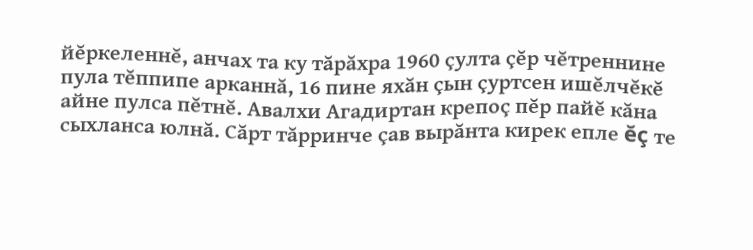йĕркеленнĕ, анчах та ку тăрăхра 1960 çулта çĕр чĕтреннине пула тĕппипе арканнă, 16 пине яхăн çын çуртсен ишĕлчĕкĕ айне пулса пĕтнĕ. Авалхи Агадиртан крепоç пĕр пайĕ кăна сыхланса юлнă. Сăрт тăрринче çав вырăнта кирек епле ĕç те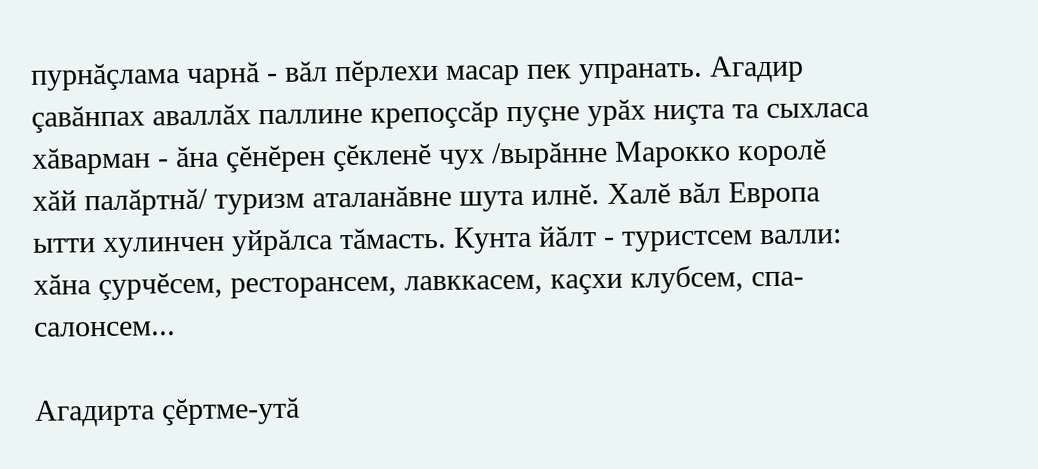пурнăçлама чарнă - вăл пĕрлехи масар пек упранать. Агадир çавăнпах аваллăх паллине крепоçсăр пуçне урăх ниçта та сыхласа хăварман - ăна çĕнĕрен çĕкленĕ чух /вырăнне Марокко королĕ хăй палăртнă/ туризм аталанăвне шута илнĕ. Халĕ вăл Европа ытти хулинчен уйрăлса тăмасть. Кунта йăлт - туристсем валли: хăна çурчĕсем, ресторансем, лавккасем, каçхи клубсем, спа-салонсем...

Агадирта çĕртме-утă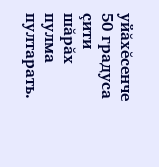уйăхĕсенче 50 градуса çити шăрăх пулма пултарать.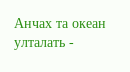Анчах та океан улталать -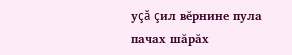уçă çил вĕрнине пула пачах шăрăх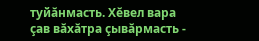туйăнмасть. Хĕвел вара çав вăхăтра çывăрмасть -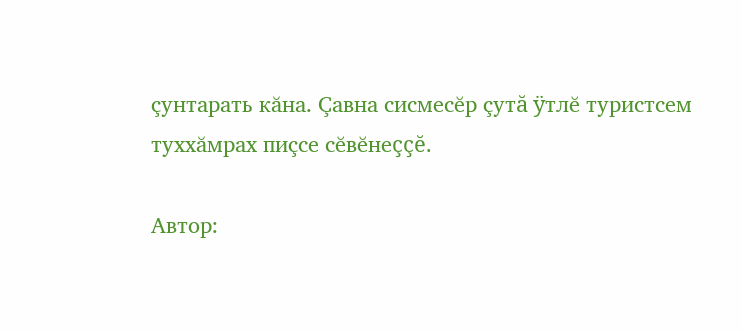çунтарать кăна. Çавна сисмесĕр çутă ÿтлĕ туристсем туххăмрах пиçсе сĕвĕнеççĕ.

Автор: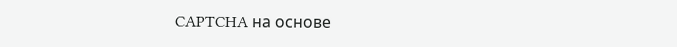CAPTCHA на основе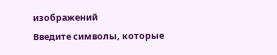изображений
Введите символы, которые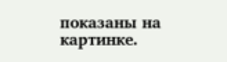показаны на картинке.